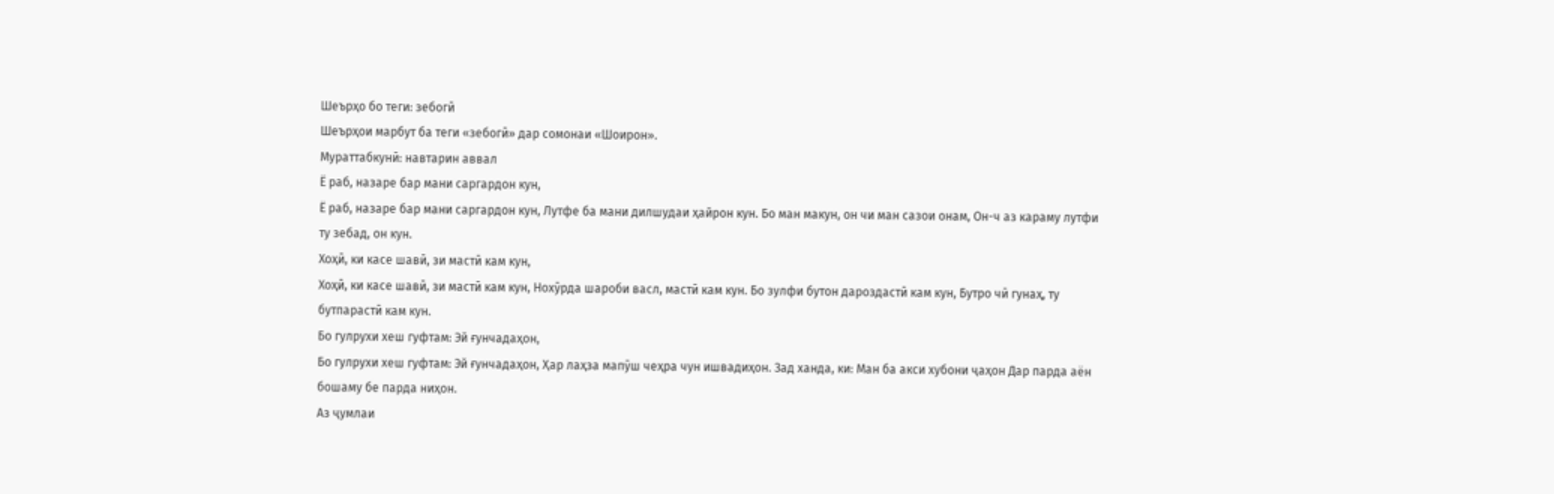Шеърҳо бо теги: зебогӣ
Шеърҳои марбут ба теги «зебогӣ» дар сомонаи «Шоирон».
Мураттабкунӣ: навтарин аввал
Ё раб, назаре бар мани саргардон кун,
Ё раб, назаре бар мани саргардон кун, Лутфе ба мани дилшудаи ҳайрон кун. Бо ман макун, он чи ман сазои онам, Он-ч аз караму лутфи ту зебад, он кун.
Хоҳӣ, ки касе шавӣ, зи мастӣ кам кун,
Хоҳӣ, ки касе шавӣ, зи мастӣ кам кун, Нохӯрда шароби васл, мастӣ кам кун. Бо зулфи бутон дароздастӣ кам кун, Бутро чӣ гунаҳ, ту бутпарастӣ кам кун.
Бо гулрухи хеш гуфтам: Эй ғунчадаҳон,
Бо гулрухи хеш гуфтам: Эй ғунчадаҳон, Ҳар лаҳза мапӯш чеҳра чун ишвадиҳон. Зад ханда, ки: Ман ба акси хубони ҷаҳон Дар парда аён бошаму бе парда ниҳон.
Аз ҷумлаи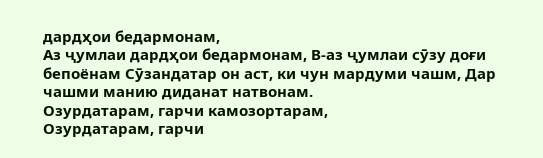дардҳои бедармонам,
Аз ҷумлаи дардҳои бедармонам, В-аз ҷумлаи сӯзу доғи бепоёнам Сӯзандатар он аст, ки чун мардуми чашм, Дар чашми манию диданат натвонам.
Озурдатарам, гарчи камозортарам,
Озурдатарам, гарчи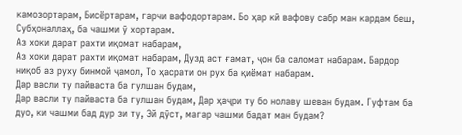камозортарам, Бисёртарам, гарчи вафодортарам. Бо ҳар кӣ вафову сабр ман кардам беш, Субҳоналлаҳ, ба чашми ӯ хортарам.
Аз хоки дарат рахти иқомат набарам,
Аз хоки дарат рахти иқомат набарам, Дузд аст ғамат, ҷон ба саломат набарам. Бардор ниқоб аз руху бинмой ҷамол, То ҳасрати он рух ба қиёмат набарам.
Дар васли ту пайваста ба гулшан будам,
Дар васли ту пайваста ба гулшан будам, Дар ҳаҷри ту бо нолаву шеван будам. Гуфтам ба дуо, ки чашми бад дур зи ту, Эй дӯст, магар чашми бадат ман будам?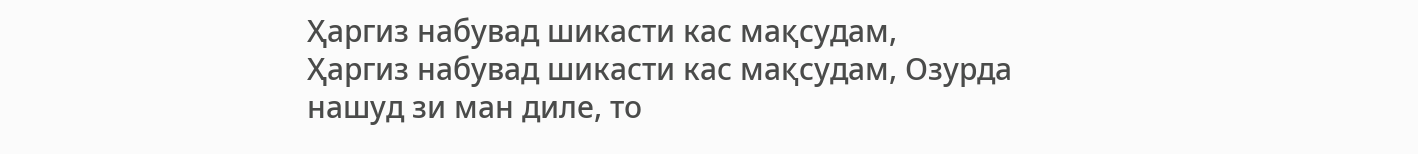Ҳаргиз набувад шикасти кас мақсудам,
Ҳаргиз набувад шикасти кас мақсудам, Озурда нашуд зи ман диле, то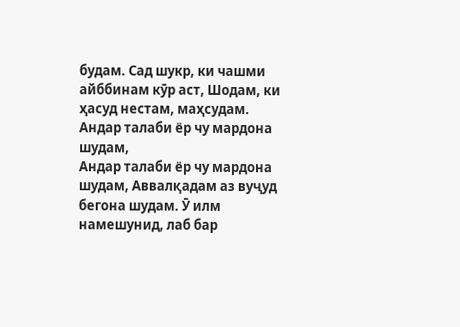будам. Сад шукр, ки чашми айббинам кӯр аст, Шодам, ки ҳасуд нестам, маҳсудам.
Андар талаби ёр чу мардона шудам,
Андар талаби ёр чу мардона шудам, Аввалқадам аз вуҷуд бегона шудам. Ӯ илм намешунид, лаб бар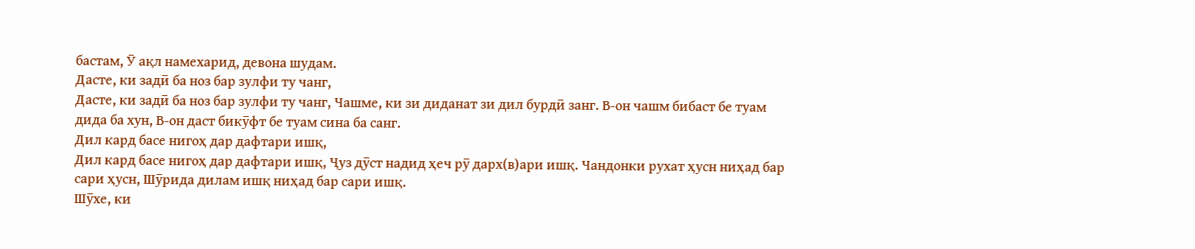бастам, Ӯ ақл намехарид, девона шудам.
Дасте, ки задӣ ба ноз бар зулфи ту чанг,
Дасте, ки задӣ ба ноз бар зулфи ту чанг, Чашме, ки зи диданат зи дил бурдӣ занг. В-он чашм бибаст бе туам дида ба хун, В-он даст бикӯфт бе туам сина ба санг.
Дил кард басе нигоҳ дар дафтари ишқ,
Дил кард басе нигоҳ дар дафтари ишқ, Ҷуз дӯст надид ҳеч рӯ дарх(в)ари ишқ. Чандонки рухат ҳусн ниҳад бар сари ҳусн, Шӯрида дилам ишқ ниҳад бар сари ишқ.
Шӯхе, ки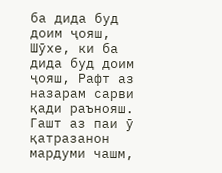ба дида буд доим ҷояш,
Шӯхе, ки ба дида буд доим ҷояш, Рафт аз назарам сарви қади раънояш. Гашт аз паи ӯ қатразанон мардуми чашм,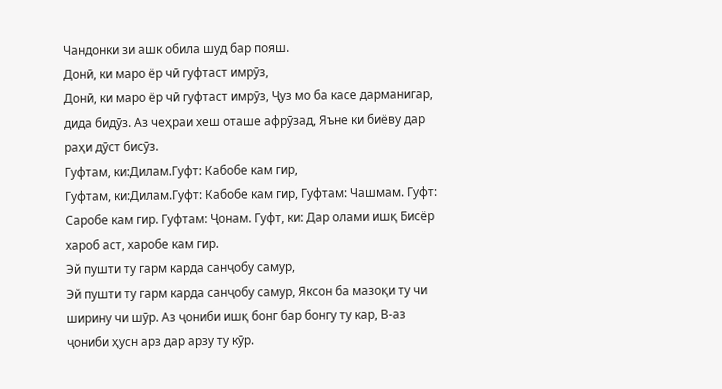Чандонки зи ашк обила шуд бар пояш.
Донӣ, ки маро ёр чӣ гуфтаст имрӯз,
Донӣ, ки маро ёр чӣ гуфтаст имрӯз, Ҷуз мо ба касе дарманигар, дида бидӯз. Аз чеҳраи хеш оташе афрӯзад, Яъне ки биёву дар раҳи дӯст бисӯз.
Гуфтам, ки:Дилам.Гуфт: Кабобе кам гир,
Гуфтам, ки:Дилам.Гуфт: Кабобе кам гир, Гуфтам: Чашмам. Гуфт: Саробе кам гир. Гуфтам: Ҷонам. Гуфт, ки: Дар олами ишқ Бисёр хароб аст, харобе кам гир.
Эй пушти ту гарм карда санҷобу самур,
Эй пушти ту гарм карда санҷобу самур, Яксон ба мазоқи ту чи ширину чи шӯр. Аз ҷониби ишқ бонг бар бонгу ту кар, В-аз ҷониби ҳусн арз дар арзу ту кӯр.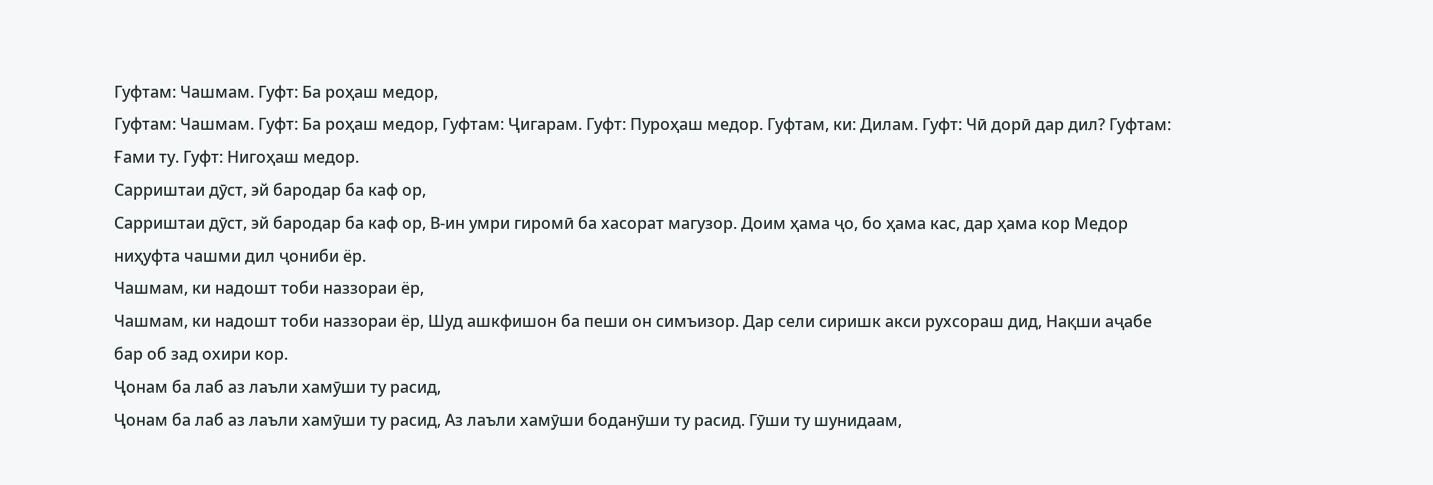Гуфтам: Чашмам. Гуфт: Ба роҳаш медор,
Гуфтам: Чашмам. Гуфт: Ба роҳаш медор, Гуфтам: Ҷигарам. Гуфт: Пуроҳаш медор. Гуфтам, ки: Дилам. Гуфт: Чӣ дорӣ дар дил? Гуфтам: Ғами ту. Гуфт: Нигоҳаш медор.
Сарриштаи дӯст, эй бародар ба каф ор,
Сарриштаи дӯст, эй бародар ба каф ор, В-ин умри гиромӣ ба хасорат магузор. Доим ҳама ҷо, бо ҳама кас, дар ҳама кор Медор ниҳуфта чашми дил ҷониби ёр.
Чашмам, ки надошт тоби наззораи ёр,
Чашмам, ки надошт тоби наззораи ёр, Шуд ашкфишон ба пеши он симъизор. Дар сели сиришк акси рухсораш дид, Нақши аҷабе бар об зад охири кор.
Ҷонам ба лаб аз лаъли хамӯши ту расид,
Ҷонам ба лаб аз лаъли хамӯши ту расид, Аз лаъли хамӯши боданӯши ту расид. Гӯши ту шунидаам,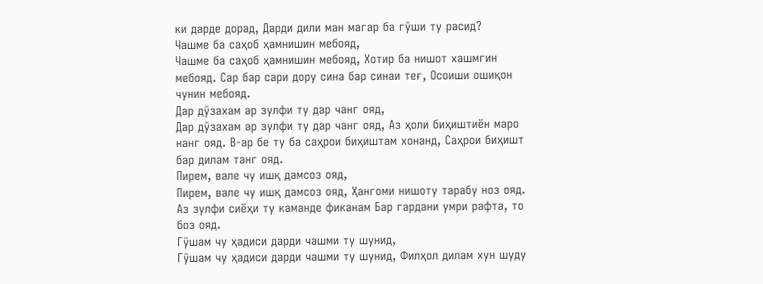ки дарде дорад, Дарди дили ман магар ба гӯши ту расид?
Чашме ба саҳоб ҳамнишин мебояд,
Чашме ба саҳоб ҳамнишин мебояд, Хотир ба нишот хашмгин мебояд. Сар бар сари дору сина бар синаи теғ, Осоиши ошиқон чунин мебояд.
Дар дӯзахам ар зулфи ту дар чанг ояд,
Дар дӯзахам ар зулфи ту дар чанг ояд, Аз ҳоли биҳиштиён маро нанг ояд. В-ар бе ту ба саҳрои биҳиштам хонанд, Саҳрои биҳишт бар дилам танг ояд.
Пирем, вале чу ишқ дамсоз ояд,
Пирем, вале чу ишқ дамсоз ояд, Ҳангоми нишоту тарабу ноз ояд. Аз зулфи сиёҳи ту каманде фиканам Бар гардани умри рафта, то боз ояд.
Гӯшам чу ҳадиси дарди чашми ту шунид,
Гӯшам чу ҳадиси дарди чашми ту шунид, Филҳол дилам хун шуду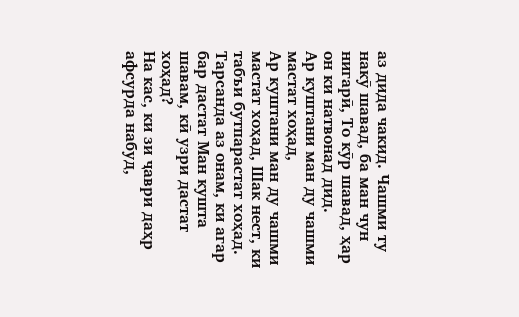аз дида чакид. Чашми ту накӯ шавад, ба ман чун нигарӣ, То кӯр шавад, ҳар он ки натвонад дид.
Ар куштани ман ду чашми мастат хоҳад,
Ар куштани ман ду чашми мастат хоҳад, Шак нест, ки табъи бутпарастат хоҳад. Тарсанда аз онам, ки агар бар дастат Ман кушта шавам, кӣ узри дастат хоҳад?
На кас, ки зи ҷаври даҳр афсурда набуд,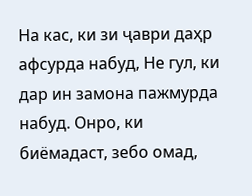На кас, ки зи ҷаври даҳр афсурда набуд, Не гул, ки дар ин замона пажмурда набуд. Онро, ки биёмадаст, зебо омад,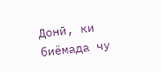Донӣ, ки биёмада чу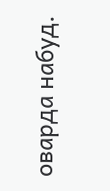оварда набуд.